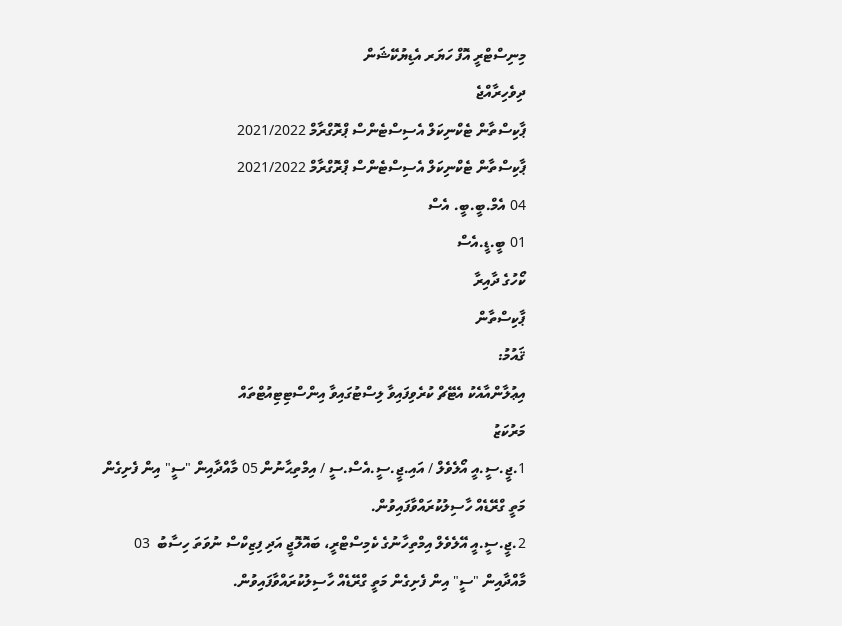މިނިސްޓްރީ އޮފް ހަޔަރ އެޑިޔުކޭޝަން
ދިވެހިރާއްޖެ
ޕާކިސްތާން ޓެކްނިކަލް އެސިސްޓެންސް ޕްރޮގްރާމް 2021/2022
ޕާކިސްތާން ޓެކްނިކަލް އެސިސްޓެންސް ޕްރޮގްރާމް 2021/2022
04 އެމް.ބީ.ބީ. އެސް
01 ބީ.ޑީ.އެސް
ކޯހުގެ ދާއިރާ
ޕާކިސްތާން
ޤައުމު:
އިޢުލާންއާއެކު އެޓޭޗް ކުރެވިފައިވާ ލިސްޓުގައިވާ އިންސްޓިޓިއުޓްތައް
މަރުކަޒު
1.ޖީ.ސީ.އީ އޯލެވެލް / އައި.ޖީ.ސީ.އެސް.ސީ / އިމްތިޙާނުން 05 މާއްދާއިން "ސީ" އިން ފެށިގެން މަތީ ގްރޭޑެއް ހާސިލުކުރައްވާފައިވުން.
2.ޖީ.ސީ.އީ އޭލެވެލް އިމްތިހާނުގެ ކެމިސްޓްރީ، ބައޮލޮޖީ އަދި ފިޒިކްސް ނުވަތަ ހިސާބު  03 މާއްދާއިން "ސީ" އިން ފެށިގެން މަތީ ގްރޭޑެއް ހާސިލުކުރައްވާފައިވުން.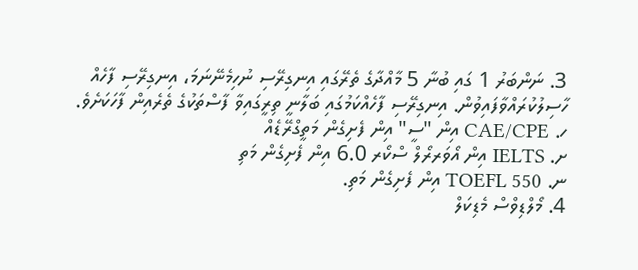3. ނަންބަރު 1 ގައި ބުނާ 5 މާއްދާގެ ތެރޭގައި އިނގިރޭސި ނުހިމެނޭނަމަ، އިނގިރޭސި ފާހެއް ހާސިލުކުރައްވާފައިވުން. އިނގިރޭސި ފާހެއްކަމުގައި ބަލާނީ ތިރީގައިވާ ފާސްތަކުގެ ތެރެއިން ފާހަކަށެވެ.
ހ. CAE/CPE އިން "ސީ" އިން ފެށިގެން މަތީގްރޭޑެއް
ށ. IELTS އިން އޯވަރރޯލް ސްކޯރ 6.0 އިން ފެށިގެން މަތި
ނ. TOEFL 550 އިން ފެށިގެން މަތި.
4. މޯލްޑިވްސް މެޑިކަލް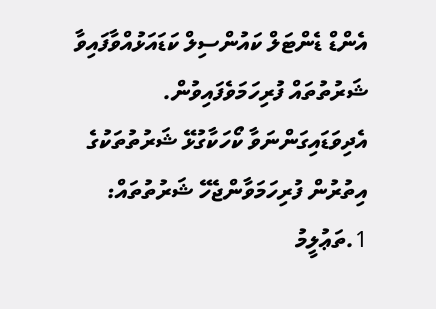އެންޑް ޑެންޓަލް ކައުންސިލް ކަޑައަޅުއްވާފައިވާ ޝަރުތުތައް ފުރިހަމަވެފައިވުން.
އެދިވަޑައިގަންނަވާ ކޯހަކާގުޅޭ ޝަރުތުތަކުގެ އިތުރުން ފުރިހަމަވާންޖެހޭ ޝަރުތުތައް:
1.ތަޢުލީމު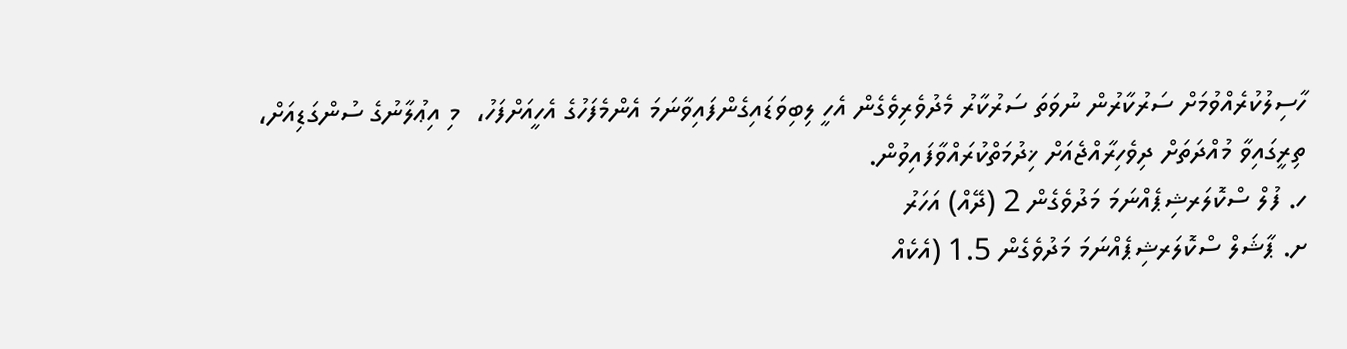ހާސިލުކުރެއްވުމަށް ސަރުކާރުން ނުވަތަ ސަރުކާރު މެދުވެރިވެގެން އެހީ ލިބިވަޑައިގެންފައިވާނަމަ އެންމެފަހުގެ އެހީއަށްފަހު،  މި އިޢުލާނުގެ ސުންގަޑިއަށް، ތިރީގައިވާ މުއްދަތަށް ދިވެހިރާއްޖެއަށް ޚިދުމަތްކުރައްވާފައިވުން.
ހ. ފުލް ސްކޮލަރޝިޕެއްނަމަ މަދުވެގެން 2 (ދޭއް) އަހަރު
ށ. ޕާޝަލް ސްކޮލަރޝިޕެއްނަމަ މަދުވެގެން 1.5 (އެކެއް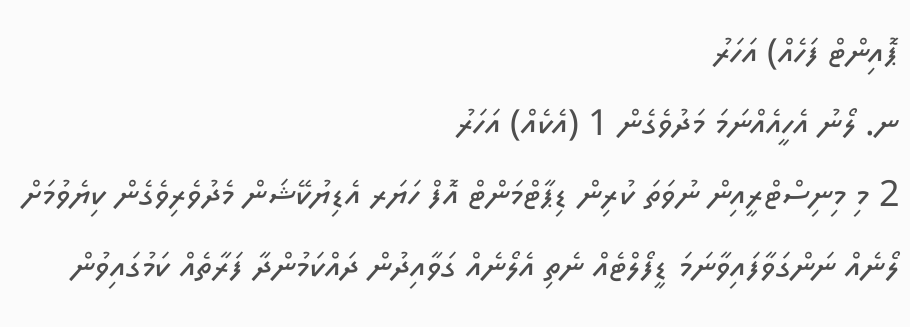ޕޮއިންޓް ފަހެއް) އަހަރު
ނ. ލޯނު އެހީއެއްނަމަ މަދުވެގެން 1 (އެކެއް) އަހަރު
2 މި މިނިސްޓްރީއިން ނުވަތަ ކުރިން ޑިޕާޓްމަންޓް އޮފް ހަޔަރ އެޑިޔުކޭޝަން މެދުވެރިވެގެން ކިޔެވުމަށް ލޯނެއް ނަންގަވާފައިވާނަމަ ޑީފޯލްޓެއް ނެތި އެލޯނެއް ގަވާއިދުން ދައްކަމުންދާ ފަރާތެއް ކަމުގައިވުން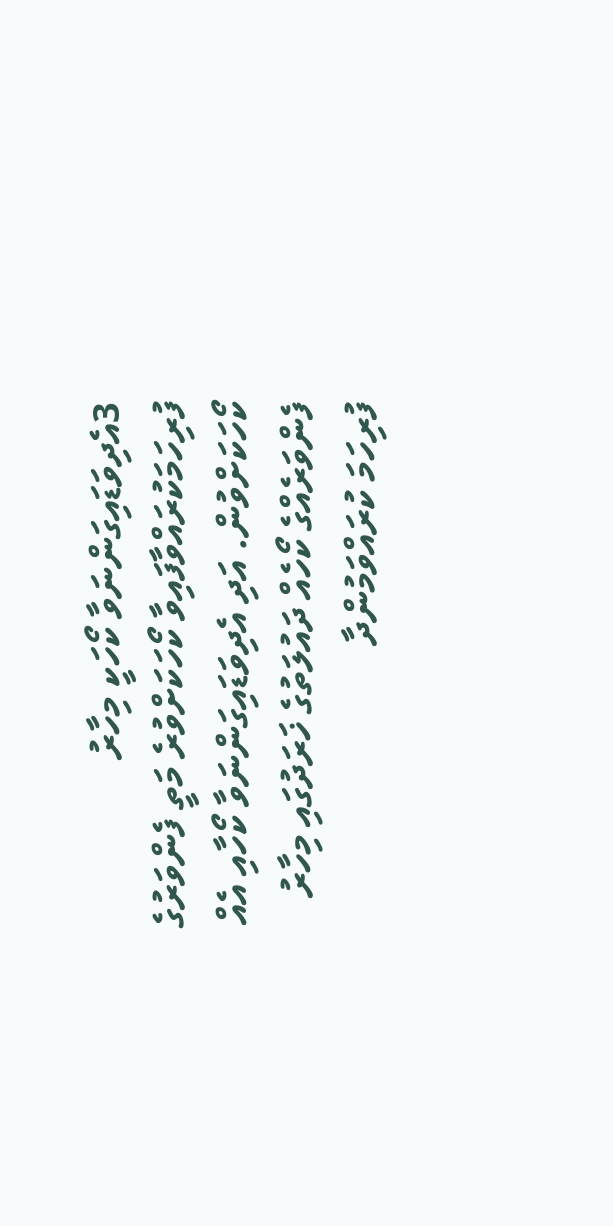3އެދިވަޑައިގަންނަވާ ކޯހަކީ މިހާރު ފުރިހަމަކުރައްވާފައިވާ ކޯހަކަށްވުރެ މަތީ ފެންވަރުގެ ކޯހަކަށްވުން. އަދި އެދިވަޑައިގަންނަވާ ކޯހާއި އެއް ފެންވަރެއްގެ ކޯހެއް ދައުލަތުގެ ޚަރަދުގައި މިހާރު ފުރިހަމަ ކުރައްވަމުންދާ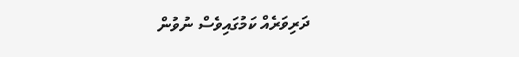ދަރިވަރެއް ކަމުގައިވެސް ނުވުން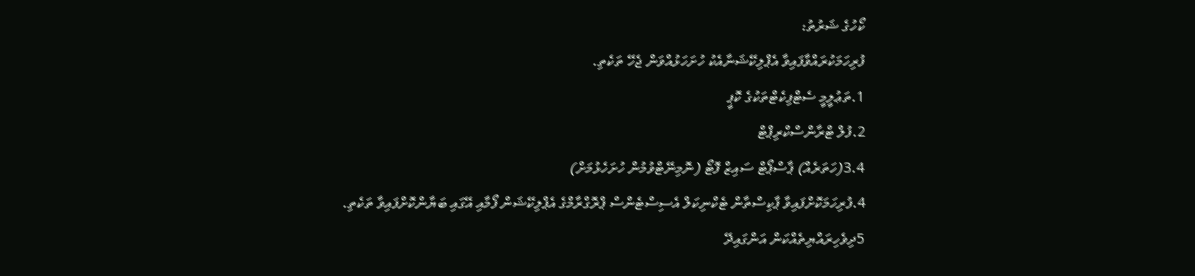ކޯހުގެ ޝަރުތު:
ފުރިހަމަކުރައްވާފައިވާ އެޕްލިކޭޝަނާއެކު ހުށަހަޅުއްވަން ޖެހޭ ތަކެތި.
1.ތަޢުލީމީ ސެޓްފިކެޓްތަކުގެ ކޮޕީ
2.ފުލް ޓްރާންސްކްރިޕްޓް
3.4(ހަތަރެއް) ޕާސްޕޯޓް ސައިޒް ފޮޓޯ (ނޮމިނޭޓްވުމުން ހުށަހެޅުމަށް)
4.ފުރިހަމަކޮށްފައިވާ ޕާކިސްތާން ޓެކްނިކަލް އެސިސްޓެންސް ޕްރޮގްރާމްގެ އެޕްލިކޭޝަން ފޯމާއި އޭގައި ބަޔާންކޮށްފައިވާ ތަކެތި.
5ދިވެހިރައްޔިތެއްކަން އަންގައިދޭ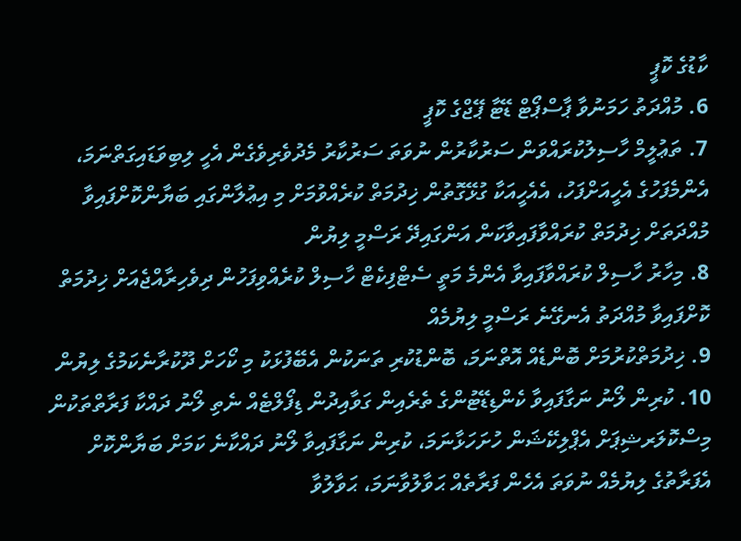ކާޑުގެ ކޮޕީ
6. މުއްދަތު ހަމަނުވާ ޕާސްޕޯޓް ޑޭޓާ ޕޭޖްގެ ކޮޕީ
7. ތަޢުލީމް ހާސިލުކުރައްވަން ސަރުކާރުން ނުވަތަ ސަރުކާރު މެދުވެރިވެގެން އެހީ ލިބިވަޑައިގަތްނަމަ، އެންމެފަހުގެ އެހީއަށްފަހު، އެއެހީއަކާ ގުޅޭގޮތުން ޚިދުމަތް ކުރެއްވުމަށް މި އިޢުލާންގައި ބަޔާންކޮށްފައިވާ މުއްދަތަށް ޚިދުމަތް ކުރައްވާފައިވާކަން އަންގައިދޭ ރަސްމީ ލިޔުން
8. މިހާރު ހާސިލް ކުރައްވާފައިވާ އެންމެ މަތީ ސެޓްފިކެޓް ހާސިލް ކުރެއްވިފަހުން ދިވެހިރާއްޖެއަށް ޚިދުމަތް ކޮށްފައިވާ މުއްދަތު އެނގޭނެ ރަސްމީ ލިޔުމެއް
9. ޚިދުމަތްކުރުމަށް ބޮންޑެއް އޮތްނަމަ، ބޮންޑުކުރި ތަނަކުން އެބޭފުޅަކު މި ކޯހަށް ދޫކުރާނެކަމުގެ ލިޔުން
10. ކުރިން ލޯނު ނަގާފައިވާ ކެންޑިޑޭޓުންގެ ތެރެއިން ގަވާއިދުން ޑިފޯލްޓެއް ނެތި ލޯނު ދައްކާ ފަރާތްތަކުން މިސްކޮލަރޝިޕަށް އެޕްލިކޭޝަން ހުށަހަޅާނަމަ، ކުރިން ނަގާފައިވާ ލޯނު ދައްކާނެ ކަމަށް ބަޔާންކޮށް އެފަރާތުގެ ލިޔުމެއް ނުވަތަ އެހެން ފަރާތެއް ޙަވާލުވާނަމަ، ޙަވާލުވާ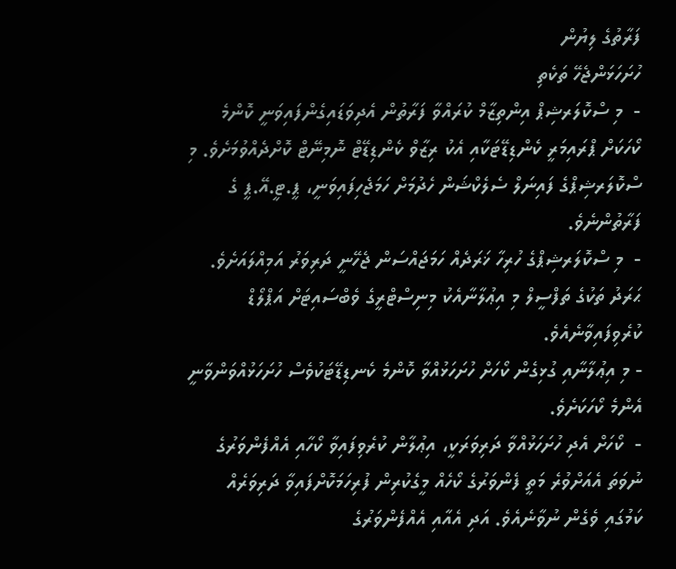ފަރާތުގެ ލިޔުން
ހުށަހަޅަންޖެހޭ ތަކެތި
-  މި ސްކޮލަރޝިޕް އިންތިޒާމް ކުރައްވާ ފަރާތުން އެދިވަޑައިގެންފައިވަނީ ކޮންމެ ކޯހަކަށް ޕްރައިމަރީ ކެންޑިޑޭޓަކާއި އެކު ރިޒާވް ކެންޑިޑޭޓް ނޮމިނޭޓް ކޮށްދެއްވުމަށެވެ. މި ސްކޮލަރޝިޕްގެ ފައިނަލް ސެލެކްޝަން ހެދުމަށް ހަމަޖެހިފައިވަނީ، ޕީ.ޓީ.އޭ.ޕީ ގެ ފަރާތުންނެވެ.
-  މި ސްކޮލަރޝިޕްގެ ހުރިހާ ޚަރަދެއް ހަމަޖައްސަން ޖެހޭނީ ދަރިވަރު އަމިއްލައަށެވެ. ޙަރަދު ތަކުގެ ތަފްސީލް މި އިޢުލާނާއެކު މިނިސްޓްރީގެ ވެބްސައިޓަށް އަޕްލޯޑް ކުރެވިފައިވާނެއެވެ.
- މި އިޢުލާނާއި ގުޅިގެން ކޯހަށް ހުށަހަޅުއްވާ ކޮންމެ ކެނޑިޑޭޓަކުވެސް ހުށަހަޅުއްވަންވާނީ އެންމެ ކޯހަކަށެވެ.
-  ކޯހަށް އެދި ހުށަހަޅުއްވާ ދަރިވަރަކީ، އިޢުލާން ކުރެވިފައިވާ ކޯހާއި އެއްފެންވަރުގެ ނުވަތަ އެއަށްވުރެ މަތީ ފެންވަރުގެ ކޯހެއް މީގެކުރިން ފުރިހަމަކޮށްފައިވާ ދަރިވަރެއް ކަމުގައި ވެގެން ނުވާނެއެވެ. އަދި އެއާއި އެއްފެންވަރުގެ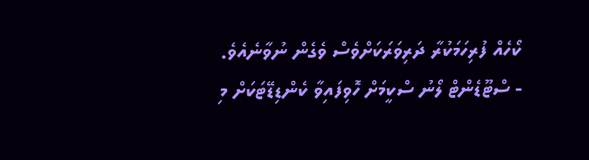ކޯހެއް ފުރިހަމަކުރާ ދަރިވަރަކަށްވެސް ވެގެން ނުވާނެއެވެ.
- ސްޓޫޑެންޓް ލޯނު ސްކީމަށް ހޮވިފައިވާ ކެންޑިޑޭޓަކަށް މި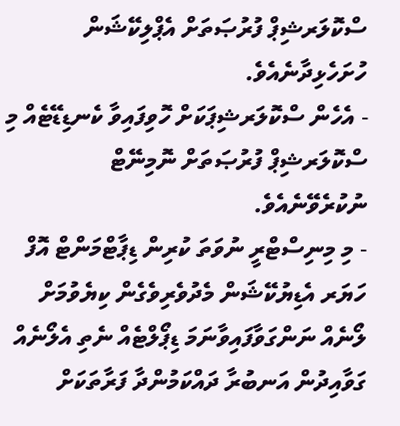ސްކޮލަރޝިޕް ފުރުޞަތަށް އެޕްލިކޭޝަން ހުށަހެޅިދާނެއެވެ.
- އެހެން ސްކޮލަރޝިޕަކަށް ހޮވިފައިވާ ކެނޑިޑޭޓެއް މި ސްކޮލަރޝިޕް ފުރުޞަތަށް ނޮމިނޭޓް ނުކުރެވޭނެއެވެ.
- މި މިނިސްޓްރީ ނުވަތަ ކުރިން ޑިޕާޓްމަންޓް އޮފް ހަޔަރ އެޑިޔުކޭޝަން މެދުވެރިވެގެން ކިޔެވުމަށް ލޯނެއް ނަންގަވާފައިވާނަމަ ޑިޕޯލްޓެއް ނެތި އެލޯނެއް ގަވާއިދުން އަނބުރާ ދައްކަމުންދާ ފަރާތަކަށް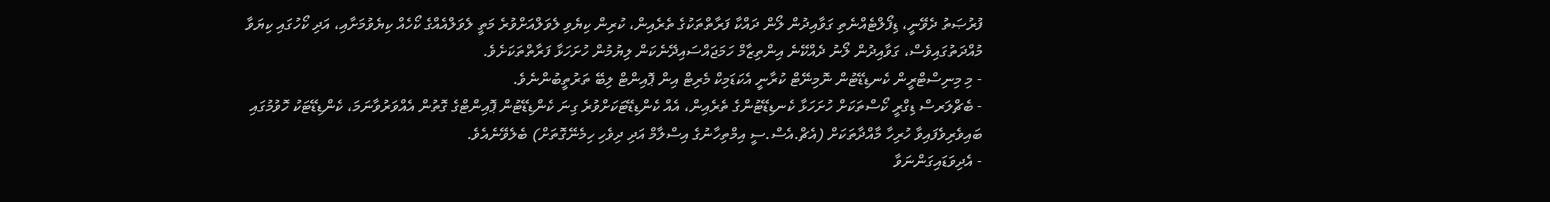ފުރުޞަތު ދެވޭނީ، ޑިފޯލްޓެއްނެތި ގަވާއިދުން ލޯން ދައްކާ ފަރާތްތަކުގެ ތެރެއިން، ކުރިން ކިޔެވި ލެވަލްއަށްވުރެ މަތީ ލެވަލްއެއްގެ ކޯހެއް ކިޔެވުމަށާއި، އަދި ކޯހުގައި ކިޔަވާ މުއްދަތުގައިވެސް، ގަވާއިދުން ލޯނު ދެއްކޭނެ އިންތިޒާމް ހަމަޖައްސައިދޭނެކަން ލިޔުމުން ހުށަހަޅާ ފަރާތްތަކަށެވެ.
- މި މިނިސްޓްރީން ކެނޑިޑޭޓުން ނޮމިނޭޓް ކުރާނީ އެކަޑަމިކް މެރިޓް އިން ޕޮއިންޓް ލިބޭ ތަރުތީބުންނެވެ.
- ބެޗްލަރސް ޑިގްރީ ކޯސްތަކަށް ހުށަހަޅާ ކެނޑިޑޭޓުންގެ ތެރެއިން، އެއް ކެންޑިޑޭޓަކަށްވުރެ ގިނަ ކެންޑިޑޭޓުން ޕޮއިންޓްގެ ގޮތުން އެއްވަރުވާނަމަ، ކެންޑިޑޭޓަކު ހޮވުމުގައި ބައިވެރިވެފައިވާ ހުރިހާ މާއްދާތަކަށް (އެޗް.އެސް.ސީ އިމްތިހާނުގެ އިސްލާމް އަދި ދިވެހި ހިމެނޭގޮތަށް) ބެލެވޭނެއެވެ.
- އެދިވަޑައިގަންނަވާ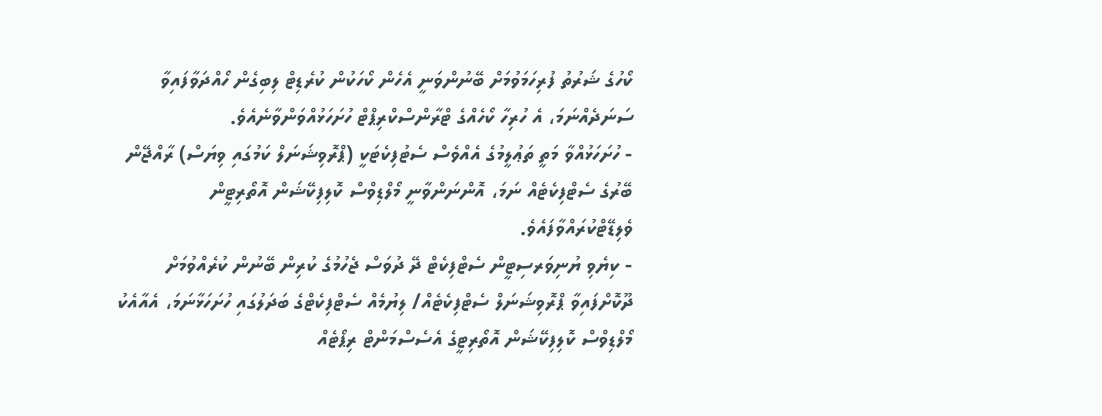ކޯހުގެ ޝަރުތު ފުރިހަމަވުމަށް ބޭނުންވަނީ އެހެން ކޯހަކުން ކުރެޑިޓް ލިބިގެން ހޯއްދަވާފައިވާ ސަނަދެއްނަމަ، އެ ހުރިހާ ކޯހެއްގެ ޓްރާންސްކްރިޕްޓް ހުށަހަޅުއްވަންވާނެއެވެ.
- ހުށަހަޅުއްވާ މަތީ ތަޢުލީމުގެ އެއްވެސް ސެޓުފިކެޓަކީ (ޕްރޮވިޝަނަލް ކަމުގައި ވިޔަސް) ރާއްޖޭން ބޭރުގެ ސެޓްފިކެޓެއް ނަމަ، އޮންނަންވާނީ މޯލްޑިވްސް ކޮލިފިކޭޝަން އޮތޯރިޓީން ވެލިޑޭޓްކުރައްވާފައެވެ.
- ކިޔެވި ޔުނިވަރސިޓީން ސެޓްފިކެޓް ދޭ ދުވަސް ޖެހުމުގެ ކުރިން ބޭނުން ކުރެއްވުމަށް ދޫކޮށްފައިވާ ޕްރޮވިޝަނަލް ސެޓްފިކެޓެއް/ ލިޔުމެއް ސެޓްފިކެޓްގެ ބަދަލުގައި ހުށަހަޅާނަމަ، އެއާއެކު މޯލްޑިވްސް ކޮލިފިކޭޝަން އޮތޯރިޓީގެ އެސެސްމަންޓް ރިޕޯޓެއް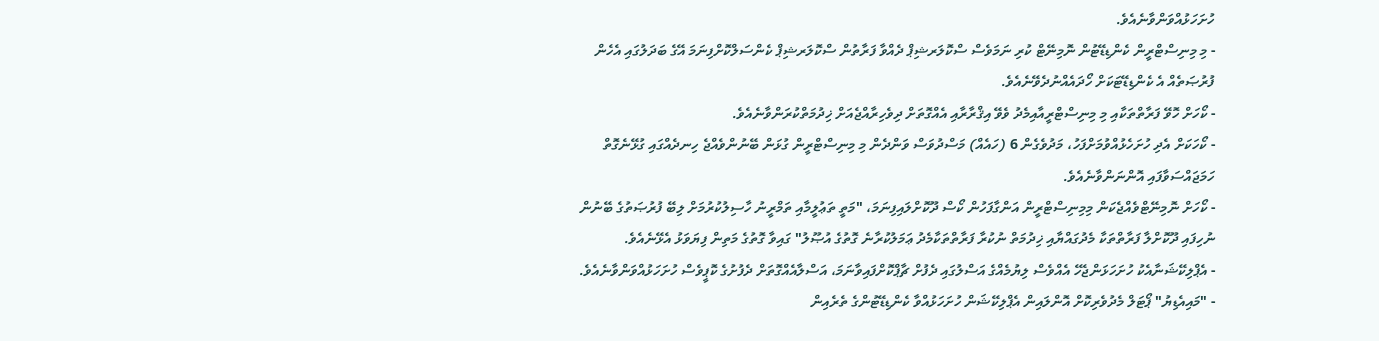ހުށަހަޅުއްވަންވާނެއެވެ.
- މި މިނިސްޓްރީން ކެންޑިޑޭޓުން ނޮމިނޭޓް ކުރި ނަމަވެސް ސްކޮލަރޝިޕް ދެއްވާ ފަރާތުން ސްކޮލަރޝިޕް ކެންސަލްކޮށްފިނަމަ އޭގެ ބަދަލުގައި އެހެން ފުރުޞަތެއް އެ ކެންޑިޑޭޓަކަށް ހޯދައެއްނުދެވޭނެއެވެ.
- ކޯހަށް ހޮވޭ ފަރާތްތަކާއި މި މިނިސްޓްރީއާއިމެދު ވެވޭ އިޤްރާރާއި އެއްގޮތަށް ދިވެހިރާއްޖެއަށް ޚިދުމަތްކުރަންވާނެއެވެ.
- ކޯހަކަށް އެދި ހުށަހެޅުއްވުމަށްފަހު، މަދުވެގެން 6 (ހައެއް) މަސްދުވަސް ވަންދެން މި މިނިސްޓްރީން ގުޅަން ބޭނުންވެއްޖެ ހިނދެއްގައި ގުޅޭނެގޮތް ހަމަޖައްސަވާފައި އޮންނަންވާނެއެވެ.
- ކޯހަށް ނޮމިނޭޓްވެއްޖެކަން މިމިނިސްޓްރީން އަންގާފަހުން ކޯސް ދޫކޮށްލައިފިނަމަ، "މަތީ ތަޢުލީމާއި ތަމްރީނު ހާސިލުކުރުމަށް ލިބޭ ފުރުޞަތުގެ ބޭނުން ނުހިފައި ދޫކޮށްލާ ފަރާތްތަކާ މެދުގައްޔާއި ޚިދުމަތް ނުކުރާ ފަރާތްތަކާމެދު ޢަމަލުކުރާނެ ގޮތުގެ އުޞޫލު" ގައިވާ ގޮތުގެ މަތިން ފިޔަވަޅު އެޅޭނެއެވެ.
- އެޕްލިކޭޝަނާއެކު ހުށަހަޅަންޖެހޭ އެއްވެސް ލިޔުމެއްގެ އަސްލުގައި ދެފުށް ޗާޕްކޮށްފައިވާނަމަ، އަސްލާއެއްގޮތަށް ދެފުށުގެ ކޮޕީވެސް ހުށަހަޅުއްވަންވާނެއެވެ.
- "މައިއެޑިޔު" ޕޯޓަލް މެދުވެރިކޮށް އޮންލައިން އެޕްލިކޭޝަން ހުށަހަޅުއްވާ ކެންޑިޑޭޓުންގެ ތެރެއިން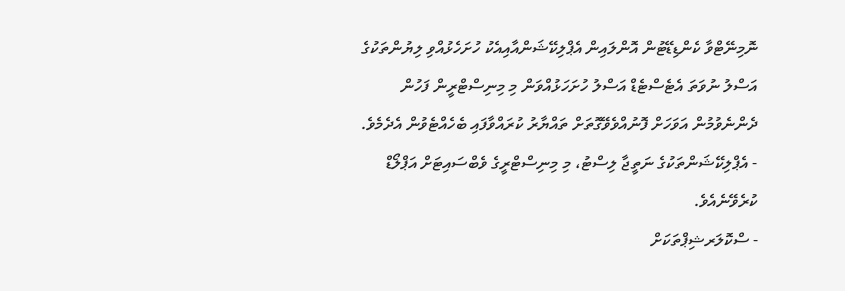ނޮމިނޭޓްވާ ކެންޑިޑޭޓުން އޮންލައިން އެޕްލިކޭޝަންއާއިއެކު ހުށަހެޅުއްވި ލިޔުންތަކުގެ އަސްލު ނުވަތަ އެޓެސްޓެޑް އަސްލު ހުށަހަޅުއްވަން މި މިނިސްޓްރީން ފަހުން ދެންނެވުމުން އަވަހަށް ފޮނުއްވެވޭގޮތަށް ތައްޔާރު ކުރައްވާފައި ބެހެއްޓެވުން އެދެމެވެ.
- އެޕްލިކޭޝަންތަކުގެ ނަތީޖާ ލިސްޓު، މި މިނިސްޓްރީގެ ވެބްސައިޓަށް އަޕްލޯޑް ކުރެވޭނެއެވެ.
- ސްކޮލަރޝިޕްތަކަށް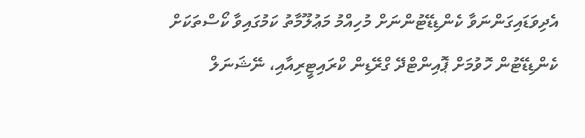އެދިވަޑައިގަންނަވާ ކެންޑިޑޭޓުންނަށް މުހިއްމު މަޢުލޫމާތު ކަމުގައިވާ ކޯސްތަކަށް ކެންޑިޑޭޓުން ހޮވުމަށް ޕޮއިންޓްދޭ ގްރޭޑިން ކްރައިޓީރިއާއި، ނޭޝަނަލް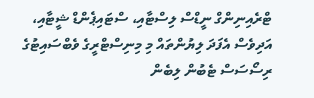ޓްރެއިނިންގް ނީޑްސް ލިސްޓާއި، ސްޓައިޕެންޑް ޝީޓާއި، އަދިވެސް އެފަދަ ލިޔުންތައް މި މިނިސްޓްރީގެ ވެބްސައިޓުގެ ރިސޯސަސް ޓެބުން ލިބެން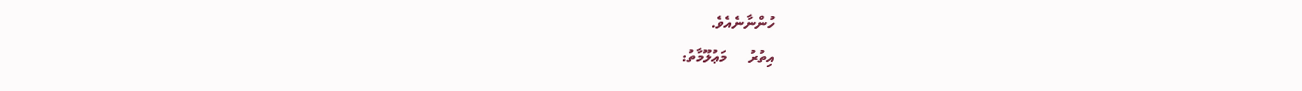ހުންނާނެއެވެ.
އިތުރު      މަޢުލޫމާތު: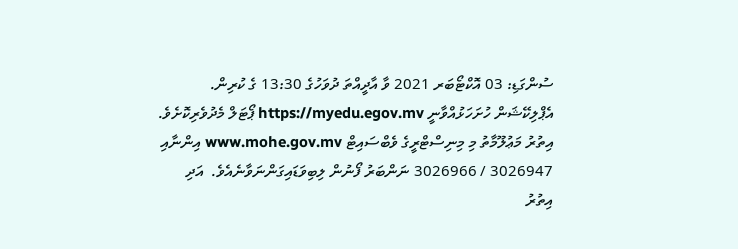ސުންގަޑި: 03 އޮކްޓޯބަރ 2021 ވާ އާދީއްތަ ދުވަހުގެ 13:30 ގެ ކުރިން.
އެޕްލިކޭޝަން ހުށަހަޅުއްވާނީ https://myedu.egov.mv ޕޯޓަލް މެދުވެރިކޮށެވެ.
އިތުރު މަޢުލޫމާތު މި މިނިސްޓްރީގެ ވެބްސައިޓް www.mohe.gov.mv އިންނާއި 3026947 / 3026966 ނަންބަރު ފޯނުން ލިބިވަޑައިގަންނަވާނެއެވެ.  އަދި އިތުރު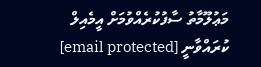މަޢުލޫމާތު ސާފުކުރެއްވުމަށް އީމެއިލް ކުރައްވާނީ [email protected]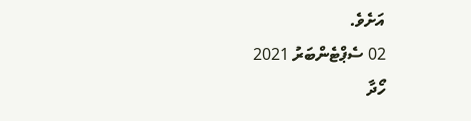އަށެވެ.
02 ސެޕްޓެންބަރު 2021
ހޯދާ